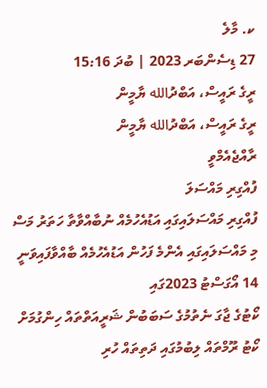ކ. މާލެ
27 ޑިސެންބަރ 2023 | ބުދަ 15:16
ރީގެ ރައީސް، އަބްދުالله ޔާމީން
ރީގެ ރައީސް، އަބްދުالله ޔާމީން
ރާއްޖެއެމްވީ
ފުއްގިރި މައްސަލަ
ފުއްގިރި މައްސަލައިގައި އަޑުއެހުމެއް ނުބާއްވާތާ ހަތަރު މަސް
މި މައްސަލައިގައި އެންމެ ފަހުން އަޑުއެހުމެއް ބާއްވާފައިވަނީ 14 އޯގަސްޓު 2023ގައި
ކޯޓުގެ ޖާގަ ނެތުމުގެ ސަބަބުން ޝަރީއަތްތައް ހިންގުމަށް ކޯޓު ރޫމްތައް ލިބުމުގައި ދަތިތައް ހުރި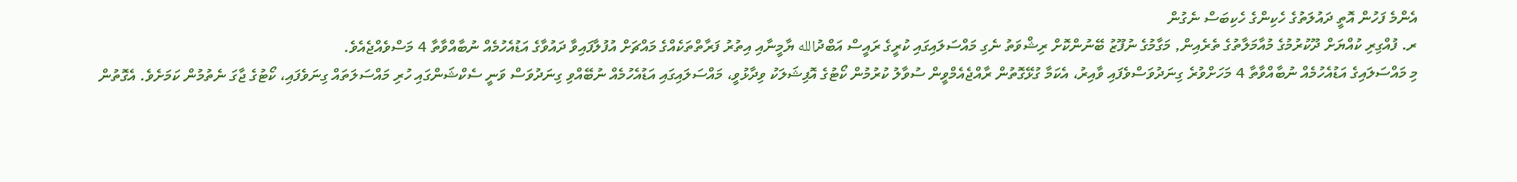އެންމެ ފަހުން އޮތީ ދައުލަތުގެ ހެކިންގެ ހެކިބަސް ނެގުން
ރ. ފުއްގިރި ކުއްޔަށް ދޫކުރުމުގެ މުއާމަލާތުގެ ތެރެއިން, މަގާމުގެ ނުފޫޒު ބޭނުންކޮށް ރިޝްވަތު ނެގި މައްސަލައިގައި ކުރީގެ ރައީސް އަބްދުالله ޔާމީނާއި އިތުރު ފަރާތްތަކެއްގެ މައްޗަށް އުފުލާފައިވާ ދައުވާގެ އަޑުއެހުމެއް ނުބާއްވާތާ 4 މަސްވެއްޖެއެވެ.
މި މައްސަލައިގެ އަޑުއެހުމެއް ނުބާއްވާތާ 4 މަހަށްވުރެ ގިނަދުވަސްވެފައި ވާއިރު، އެކަމާ ގުޅޭގޮތުން ރާއްޖެއެމްވީން ސުވާލު ކުރުމުން ކޯޓުގެ އޮފިޝަލަކު ވިދާޅުވީ، މައްސަލައިގައި އަޑުއެހުމެއް ނުބޭއްވި ގިނަދުވަސް ވަނީ ސެކްޝަންގައި ހުރި މައްސަލަތައް ގިނަވެފައި، ކޯޓުގެ ޖާގަ ނެތުމުން ކަމަށެވެ. އެގޮތުން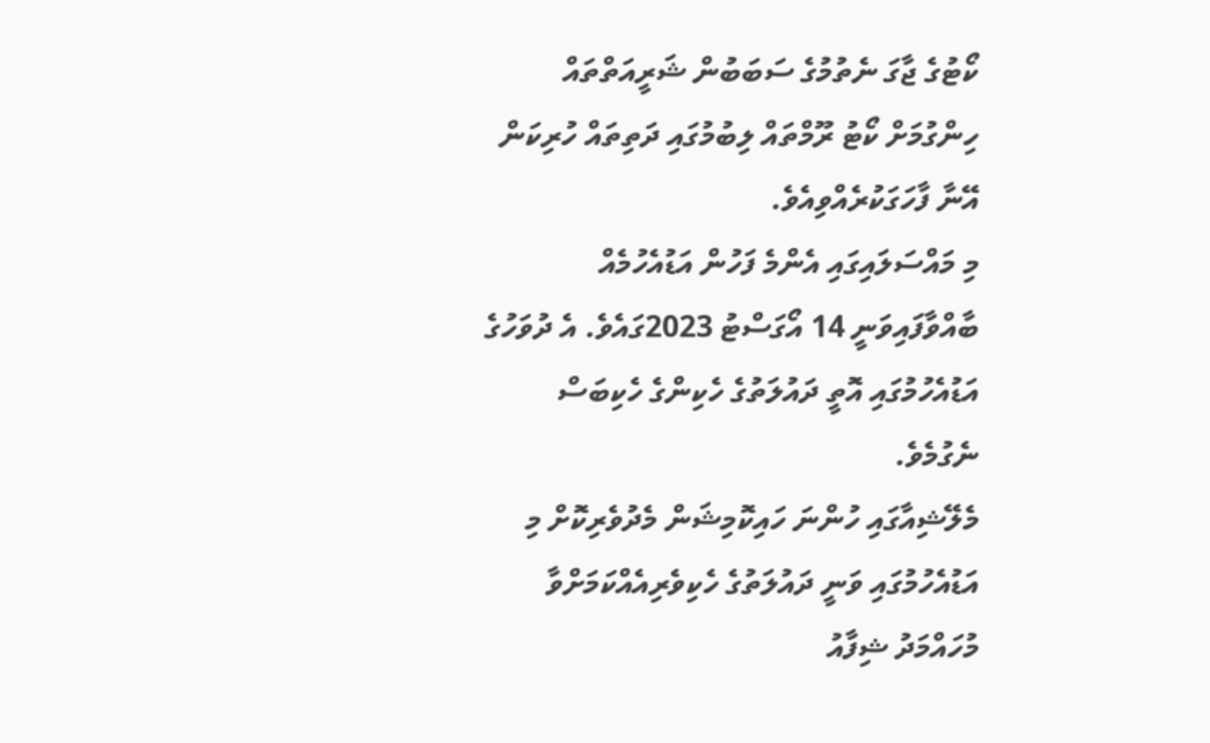ކޯޓުގެ ޖާގަ ނެތުމުގެ ސަބަބުން ޝަރީއަތްތައް ހިންގުމަށް ކޯޓު ރޫމްތައް ލިބުމުގައި ދަތިތައް ހުރިކަން އޭނާ ފާހަގަކުރެއްވިއެވެ.
މި މައްސަލައިގައި އެންމެ ފަހުން އަޑުއެހުމެއް ބާއްވާފައިވަނީ 14 އޯގަސްޓު 2023ގައެވެ. އެ ދުވަހުގެ އަޑުއެހުމުގައި އޮތީ ދައުލަތުގެ ހެކިންގެ ހެކިބަސް ނެގުމެވެ.
މެލޭޝިއާގައި ހުންނަ ހައިކޮމިޝަން މެދުވެރިކޮށް މި އަޑުއެހުމުގައި ވަނީ ދައުލަތުގެ ހެކިވެރިއެއްކަމަށްވާ މުހައްމަދު ޝިފާއު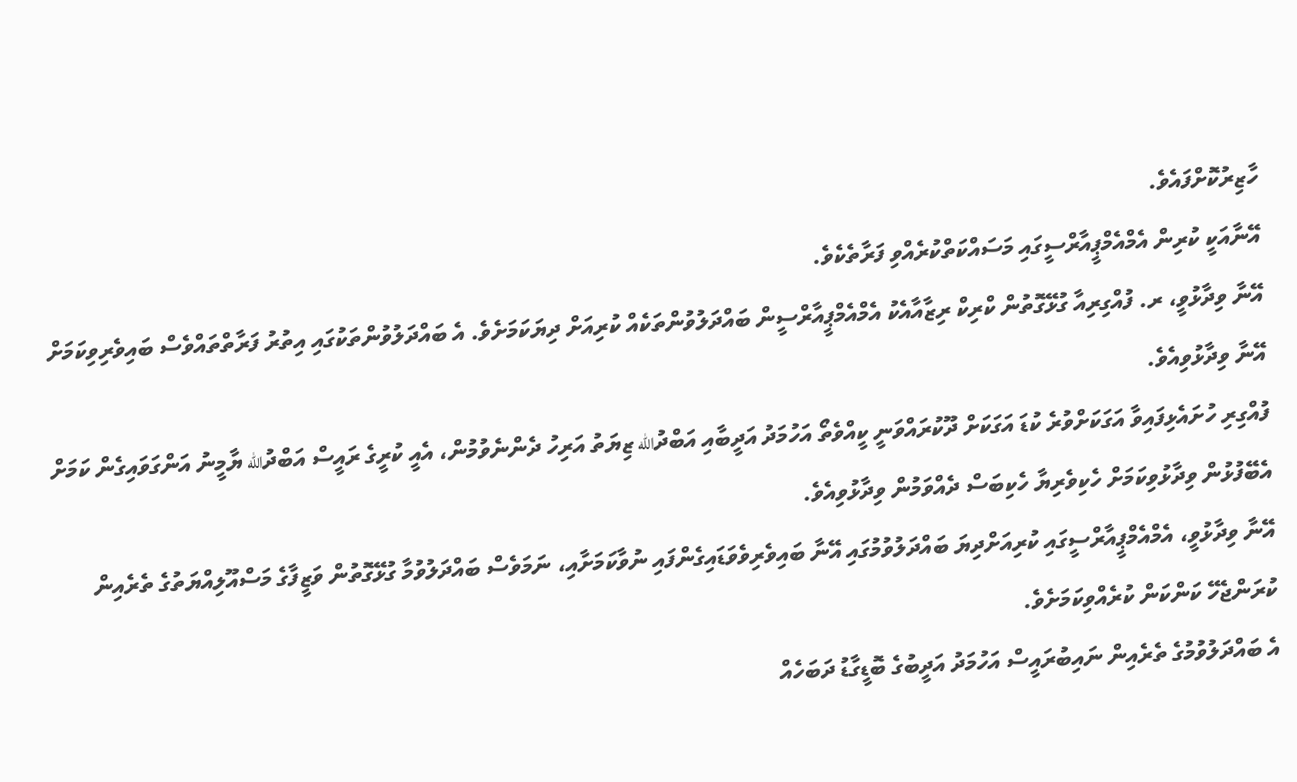ހާޒިރުކޮށްފައެވެ.
އޭނާއަކީ ކުރިން އެމްއެމްޕީއާރްސީގައި މަސައްކަތްކުރެއްވި ފަރާތެކެވެ.
އޭނާ ވިދާޅުވީ، ރ. ފުއްގިރިއާ ގުޅޭގޮތުން ކްރިކް ރިޒާއާއެކު އެމްއެމްޕީއާރްސީން ބައްދަލުވުންތަކެއް ކުރިއަށް ދިޔަކަމަށެވެ. އެ ބައްދަލުވުންތަކުގައި އިތުރު ފަރާތްތައްވެސް ބައިވެރިވިކަމަށް އޭނާ ވިދާޅުވިއެވެ.
ފުއްގިރި ހުށައެޅިފައިވާ އަގަކަށްވުރެ ކުޑަ އަގަކަށް ދޫކުރައްވަނީ ކީއްވެތޯ އަހުމަދު އަދީބާއި އަބްދުالله ޒިޔަތު އަރިހު ދެންނެވުމުން، އެއީ ކުރީގެ ރައީސް އަބްދުالله ޔާމީނު އަންގަވައިގެން ކަމަށް އެބޭފުޅުން ވިދާޅުވިކަމަށް ހެކިވެރިޔާ ހެކިބަސް ދެއްވަމުން ވިދާޅުވިއެވެ.
އޭނާ ވިދާޅުވީ، އެމްއެމްޕީއާރްސީގައި ކުރިއަށްދިޔަ ބައްދަލުވުމުގައި އޭނާ ބައިވެރިވެވަޑައިގެންފައި ނުވާކަމަށާއި، ނަމަވެސް ބައްދަލުވުމާ ގުޅޭގޮތުން ވަޒީފާގެ މަސްއޫލިއްޔަތުގެ ތެރެއިން ކުރަންޖެހޭ ކަންކަން ކުރެއްވިކަމަށެވެ.
އެ ބައްދަލުވުމުގެ ތެރެއިން ނައިބުރައީސް އަހުމަދު އަދީބުގެ ބޮޑީގާޑު ދަބަހެއް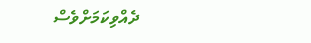ދެއްވިކަމަށްވެސް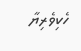ހެކިވެރިޔާ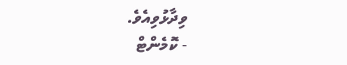ވިދާޅުވިއެވެ.
- ކޮމެންޓް